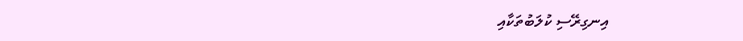އިނގިރޭސި ކުލަބުތަކާއި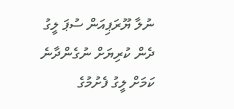ނުލާ ޔޫރަޕިއަން ސުޕަ ލީގު ދެން ކުރިޔަށް ނުގެންދާނެ ކަމަށް ލީގު ފެށުމުގެ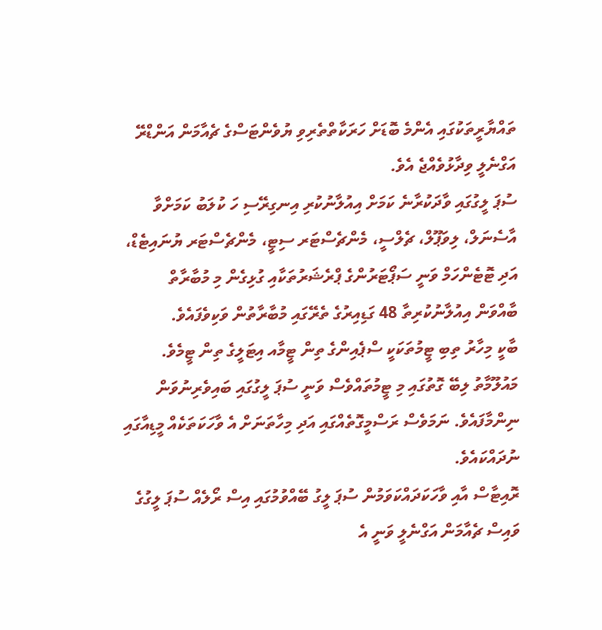ތައްޔާރީތަކުގައި އެންމެ ބޮޑަށް ހަރަކާތްތެރިވި ޔުވެންޓަސްގެ ޗެއާމަން އަންޑްރޭ އަގްނެލީ ވިދާޅުވެއްޖެ އެވެ.
ސުޕަ ލީގުގައި ވާދަކުރާނެ ކަމަށް އިއުލާނުކުރި އިނގިރޭސި ހަ ކުލަބު ކަމަށްވާ އާސެނަލް، ލިވަޕޫލް، ޗެލްސީ، މެންޗެސްޓަރ ސިޓީ، މެންޗެސްޓަރ ޔުނައިޓެޑް، އަދި ޓޮޓެންހަމް ވަނީ ސަޕޯޓަރުންގެ ޕްރެޝަރުތަކާއި ގުޅިގެން މި މުބާރާތް ބާއްވަން އިއުލާނުކުރިތާ 48 ގަޑިއިރުގެ ތެރޭގައި މުބާރާތުން ވަކިވެފައެވެ.
ބާކީ މިހާރު ތިބި ޓީމުތަކަކީ ސްޕެއިންގެ ތިން ޓީމާއ އިޓަލީގެ ތިން ޓީމެވެ. މައުލޫމާތު ލިބޭ ގޮތުގައި މި ޓީމުތައްވެސް ވަނީ ސުޕަ ލީގުގައި ބައިވެރިނުވަން ނިންމާފައެވެ. ނަމަވެސް ރަސްމީގޮތެއްގައި އަދި މިހާތަނަށް އެ ވާހަކަތަކެއް މީޑިއާގައި ނުދައްކައެވެ.
ރޮއިޓާސް އާއި ވާހަކަދައްކަވަމުން ސުޕަ ލީގު ބޭއްވުމުގައި އިސް ރޯލެއް ސުޕަ ލީގުގެ ވައިސް ޗެއާމަން އަގްނެލީ ވަނީ އެ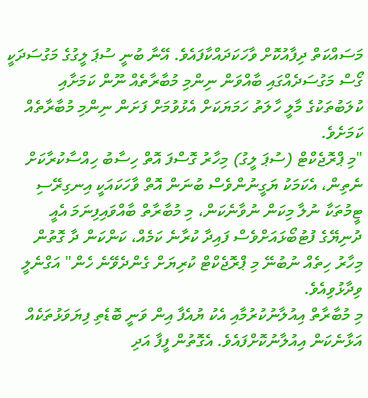މަސައްކަތް ދިފާއުކޮށް ވާހަކަދައްކާފައެވެ. އޭނާ ބުނީ ސުޕަ ލީގުގެ މަގުސަދަކީ ގޯސް މަގުސަދެއްގައި ބާއްވަން ނިންމި މުބާރާތެއް ނޫން ކަމަށާއި ކުލަބުތަކުގެ މާލީ ހާލަތު ހަމަޔަކަށް އެޅުވުމަށް ފަށަން ނިންމި މުބާރާތެއް ކަމަށެވެ.
"މި ޕްރޮޖެކްޓް (ސުޕަ ލީގު) މިހާރު ގޮސްފަ އޮތް ހިސާބު ހިއްސާކުރާކަށް ނެތިން، އެކަމަކު ޔަގީނުންވެސް ބުނަން އޮތް ވާހަކައަކީ އިނގިރޭސި ޓީމުތަކާ ނުލާ މިކަން ނުވާނެކަން، މި މުބާރާތް ބާއްވައިފިނަމަ އެއީ ދުނިޔޭގެ ފުޓުބޯޅައަށްވެސް ފައިދާ ކުރާނެ ކަމެއް، ކަންކަން ދާ ގޮތުން މިހާރު ހިތެއް ނުބުނޭ މި ޕްރޮޖެކްޓް ކުރިޔަށް ގެންދެވޭނެ ހެން" އަގްނެލީ ވިދާޅުވިއެވެ.
މި މުބާރާތް އިއުލާނުކުރުމާއި އެކު ޔުއެފާ އިން ވަނީ ބޮޑެތި ފިޔަވަޅުތަކެއް އަޅާނެކަން އިއުލާނުކޮށްފައެވެ. އެގޮތުން ފީފާ އަދި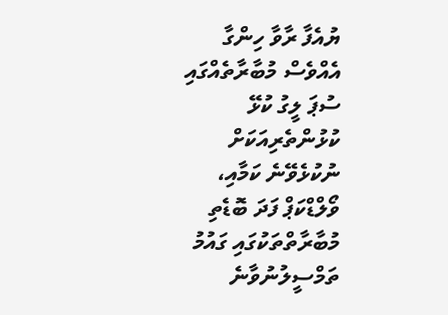ޔުއެފާ ރާވާ ހިންގާ އެއްވެސް މުބާރާތެއްގައި ސުޕަ ލީގު ކުޅޭ ކުޅުންތެރިއަކަށް ނުކުޅެވޭނެ ކަމާއި، ވޯލްޑްކަޕް ފަދަ ބޮޑެތި މުބާރާތްތަކުގައި ގައުމު ތަމްސީލުނުވާނެ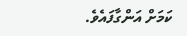ކަމަށް އަންގާފައެވެ.